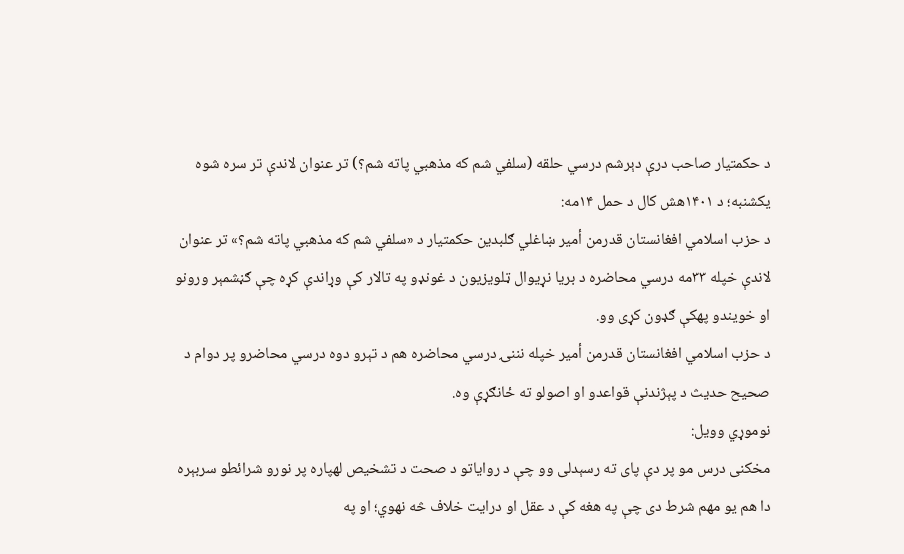د حکمتيار صاحب درې دېرشم درسي حلقه (سلفي شم که مذهبي پاته شم؟) تر عنوان لاندې تر سره شوه
يکشنبه؛ د ۱۴۰۱ھش کال د حمل ۱۴مه:
د حزب اسلامي افغانستان قدرمن أمير ښاغلي ګلبدين حکمتيار د «سلفي شم که مذهبي پاته شم؟» تر عنوان لاندې خپله ۳۳مه درسي محاضره د بریا نړيوال ټلويزيون د غونډو په تالار کې وړاندې کړه چې ګڼشمېر ورونو او خویندو پهکې ګډون کړی وو.
د حزب اسلامي افغانستان قدرمن أمير خپله نننۍ درسي محاضره هم د تېرو دوه درسي محاضرو پر دوام د صحيح حديث د پېژندنې قواعدو او اصولو ته ځانګړې وه.
نوموړي وويل:
مخكنى درس مو پر دې پاى ته رسېدلى وو چې د رواياتو د صحت د تشخيص لهپاره پر نورو شرائطو سربېره دا هم يو مهم شرط دی چې په هغه كې د عقل او درايت خلاف څه نهوي؛ او په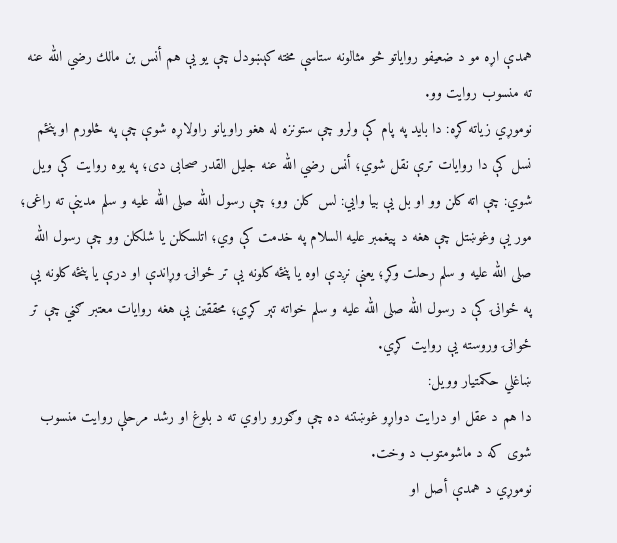همدې اړه مو د ضعيفو رواياتو څو مثالونه ستاسې مخته کېښودل چې يو يې هم أنس بن مالك رضي الله عنه ته منسوب روايت وو.
نوموړي زياته کړه: دا بايد په پام كې ولرو چې ستونزه له هغو راويانو راولاړه شوې چې په څلورم او پنځم نسل كې دا روايات ترې نقل شوي؛ أنس رضي الله عنه جليل القدر صحابى دی؛ په يوه روايت کې ويل شوي: چې اته كلن وو او بل يې بيا وايي: لس كلن وو؛ چې رسول الله صلى الله عليه و سلم مدينې ته راغى؛ مور يې وغوښتل چې هغه د پيغمبر عليه السلام په خدمت كې وي؛ اتلسكلن يا شلكلن وو چې رسول الله صلى الله عليه و سلم رحلت وكړ؛ يعنې نږدې اوه يا پنځه كلونه يې تر ځوانۍ وړاندې او درې يا پنځه کلونه يې په ځوانۍ كې د رسول الله صلى الله عليه و سلم خواته تېر كړي؛ محققين يې هغه روايات معتبر ګڼي چې تر ځوانۍ وروسته يې روايت كړي.
ښاغلي حکمتيار وويل:
دا هم د عقل او درايت دواړو غوښتنه ده چې وګورو راوي ته د بلوغ او رشد مرحلې روايت منسوب شوى كه د ماشومتوب د وخت.
نوموړي د همدې أصل او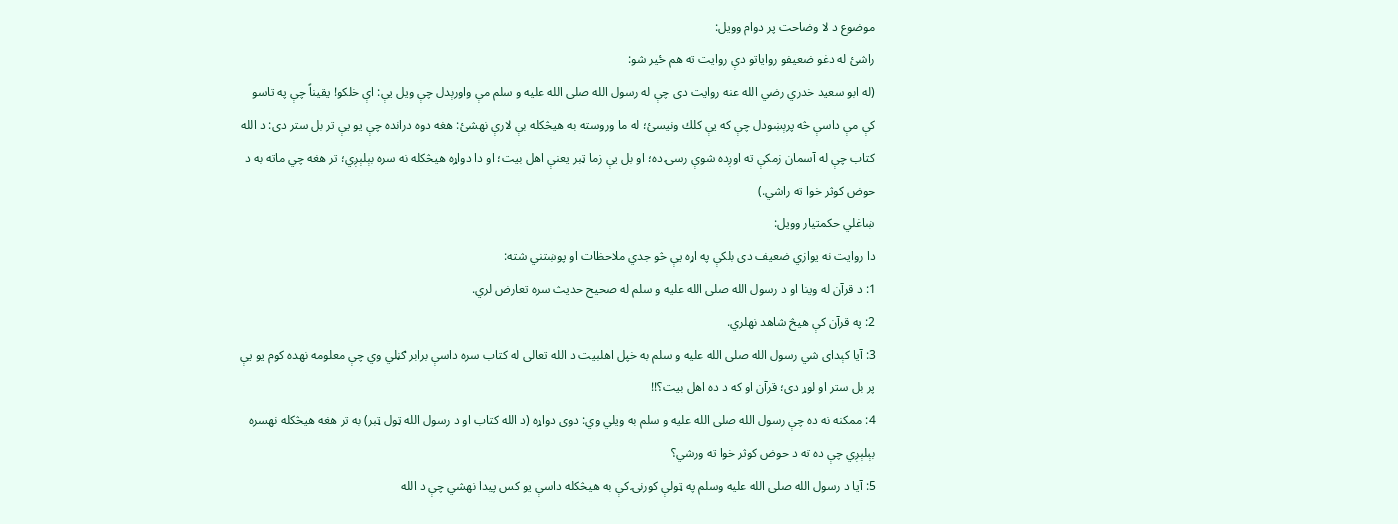موضوع د لا وضاحت پر دوام وویل:
راشئ له دغو ضعيفو رواياتو دې روايت ته هم ځير شو:
(له ابو سعيد خدري رضي الله عنه روايت دی چې له رسول الله صلى الله عليه و سلم مې واورېدل چې ويل يې: اې خلكو! يقيناً چې په تاسو كې مې داسې څه پرېښودل چې كه يې كلك ونيسئ؛ له ما وروسته به هيڅكله بې لارې نهشئ: هغه دوه درانده چې يو يې تر بل ستر دی: د الله كتاب چې له آسمان زمكې ته اوږده شوې رسۍ ده؛ او بل يې زما ټبر يعنې اهل بيت؛ او دا دواړه هيڅكله نه سره بېلېږي؛ تر هغه چي ماته به د حوض كوثر خوا ته راشي.)
ښاغلي حکمتيار وويل:
دا روايت نه يوازي ضعيف دی بلكې په اړه يې څو جدي ملاحظات او پوښتني شته:
1: د قرآن له وينا او د رسول الله صلى الله عليه و سلم له صحيح حديث سره تعارض لري.
2: په قرآن كې هيڅ شاهد نهلري.
3: آيا كېداى شي رسول الله صلى الله عليه و سلم به خپل اهلبيت د الله تعالى له كتاب سره داسې برابر ګڼلي وي چې معلومه نهده كوم يو يې پر بل ستر او لوړ دی؛ قرآن او كه د ده اهل بيت؟!!
4: ممكنه نه ده چې رسول الله صلى الله عليه و سلم به ويلي وي: دوى دواړه (د الله كتاب او د رسول الله ټول ټبر) به تر هغه هيڅكله نهسره بېلېږي چې ده ته د حوض كوثر خوا ته ورشي؟
5: آيا د رسول الله صلی الله عليه وسلم په ټولې كورنۍ كې به هيڅکله داسې يو كس پيدا نهشي چې د الله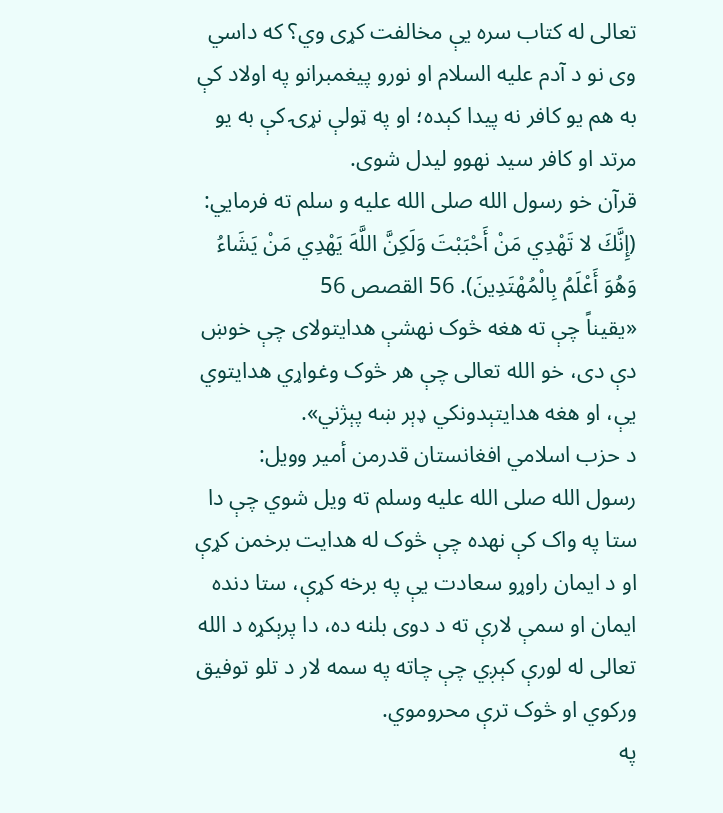تعالی له كتاب سره يې مخالفت كړى وي؟ كه داسي وى نو د آدم عليه السلام او نورو پيغمبرانو په اولاد كې به هم يو كافر نه پيدا كېده؛ او په ټولې نړۍ كې به يو مرتد او كافر سيد نهوو ليدل شوى.
قرآن خو رسول الله صلى الله عليه و سلم ته فرمايي:
(إِنَّكَ لا تَهْدِي مَنْ أَحْبَبْتَ وَلَكِنَّ اللَّهَ يَهْدِي مَنْ يَشَاءُ وَهُوَ أَعْلَمُ بِالْمُهْتَدِينَ). 56 القصص 56
«يقيناً چې ته هغه څوک نهشې هدايتولاى چې خوښ دې دی، خو الله تعالی چې هر څوک وغواړي هدايتوي يې، او هغه هدايتېدونكي ډېر ښه پېژني».
د حزب اسلامي افغانستان قدرمن أمير وويل:
رسول الله صلی الله عليه وسلم ته ويل شوي چې دا ستا په واک كې نهده چې څوک له هدايت برخمن كړې او د ايمان راوړو سعادت يې په برخه كړې، ستا دنده ايمان او سمې لارې ته د دوى بلنه ده، دا پرېكړه د الله تعالى له لورې كېږي چې چاته په سمه لار د تلو توفيق وركوي او څوک ترې محروموي.
په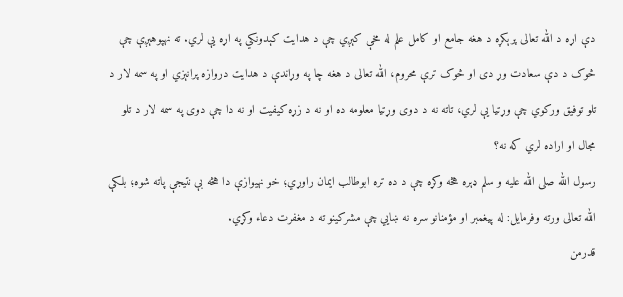دې اړه د الله تعالى پرېكړه د هغه جامع او كامل علم له مخې كېږي چې د هدايت كېدونكي په اړه يې لري. ته نهپوهېږې چې څوک د دې سعادت وړ دی او څوک ترې محروم، الله تعالى د هغه چا په وړاندې د هدايت دروازه پرانېزي او په سمه لار د تلو توفيق وركوي چې وړتيا يې لري، تاته نه د دوى وړتيا معلومه ده او نه د زړه كيفيت او نه دا چې دوى په سمه لار د تلو مجال او اراده لري كه نه؟
رسول الله صلى الله عليه و سلم ډېره هڅه وكړه چې د ده تره ابوطالب ايمان راوړي؛ خو نهيوازې دا هڅه بې نتيجې پاته شوه؛ بلكې الله تعالى ورته وفرمايل: له پيغمبر او مؤمنانو سره نه ښايي چې مشركينو ته د مغفرت دعاء وكړي.
قدرمن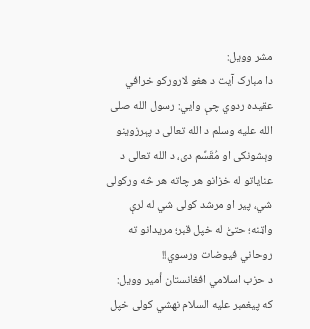مشر وويل:
دا مبارک آيت د هغو لاروركو خرافي عقيده ردوي چې وايي: رسول الله صلی الله عليه وسلم د الله تعالى د پېرزوينو وېشونكى او مُقَسِّم دی، د الله تعالى د عناياتو له خزانو هر چاته هر څه وركولى شي، پير او مرشد كولى شي له لرې واټنه؛ حتیّٰ له خپل قبر؛ مريدانو ته روحاني فيوضات ورسوي!!
د حزب اسلامي افغانستان أمير وويل:
كه پيغمبر عليه السلام نهشي كولى خپل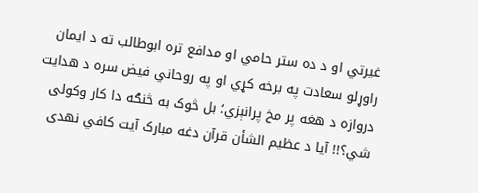غيرتي او د ده ستر حامي او مدافع تره ابوطالب ته د ايمان راوړلو سعادت په برخه كړي او په روحاني فيض سره د هدايت دروازه د هغه پر مخ پرانېزي؛ بل څوک به څنګه دا كار وكولى شي؟!! آيا د عظيم الشأن قرآن دغه مبارک آيت كافي نهدی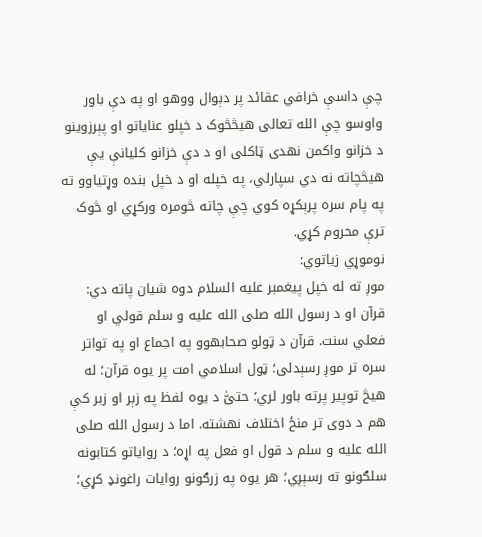چې داسې خرافي عقائد پر دېوال ووهو او په دې باور واوسو چې الله تعالى هيڅڅوک د خپلو عناياتو او پېرزوينو د خزانو واكمن نهدی ټاكلى او د دې خزانو كليانې يې هيڅچاته نه دي سپارلي، په خپله او د خپل بنده وړتياوو ته په پام سره پرېكړه كوي چې چاته څومره وركړي او څوک ترې محروم كړي.
نوموړي زياتوي:
موږ ته له خپل پيغمبر عليه السلام دوه شيان پاته دي: قرآن او د رسول الله صلى الله عليه و سلم قولي او فعلي سنت. قرآن د ټولو صحابهوو په اجماع او په تواتر سره تر موږ رسېدلى؛ ټول اسلامي امت پر يوه قرآن؛ له هيڅ توپير پرته باور لري؛ حتیّٰ د يوه لفظ په زېر او زبر كې هم د دوى تر منځ اختلاف نهشته. اما د رسول الله صلى الله عليه و سلم د قول او فعل په اړه؛ د رواياتو كتابونه سلګونو ته رسېږي؛ هر يوه په زرګونو روايات راغونډ كړي؛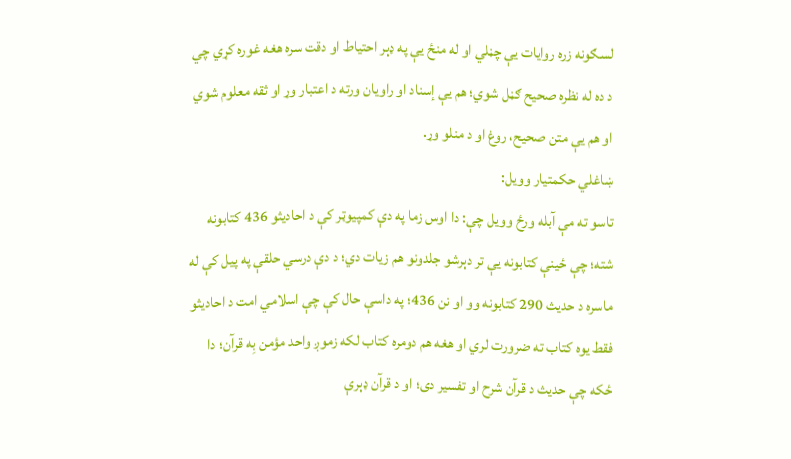لسګونه زره روايات يې چڼلي او له منځ يې په ډېر احتياط او دقت سره هغه غوره كړي چي د ده له نظره صحيح ګڼل شوي؛ هم يې إسناد او راويان ورته د اعتبار وړ او ثقه معلوم شوي او هم يې متن صحيح، روغ او د منلو وړ.
ښاغلي حکمتيار وويل:
تاسو ته مې آبله ورځ وويل چې: دا اوس زما په دې كمپيوټر كې د احاديثو 436 كتابونه شته؛ چې ځينې كتابونه يې تر دېرشو جلدونو هم زيات دي؛ د دې درسي حلقې په پيل كې له ماسره د حديث 290 كتابونه وو او نن 436؛ په داسې حال كې چې اسلامي امت د احاديثو فقط يوه كتاب ته ضرورت لري او هغه هم دومره كتاب لكه زموږ واحد مؤمن بِه قرآن؛ دا ځكه چې حديث د قرآن شرح او تفسير دی؛ او د قرآن ډېرې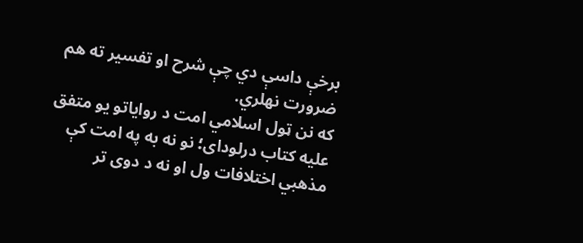برخې داسې دي چې شرح او تفسير ته هم ضرورت نهلري.
كه نن ټول اسلامي امت د رواياتو يو متفق عليه كتاب درلوداى؛ نو نه به په امت كې مذهبي اختلافات ول او نه د دوى تر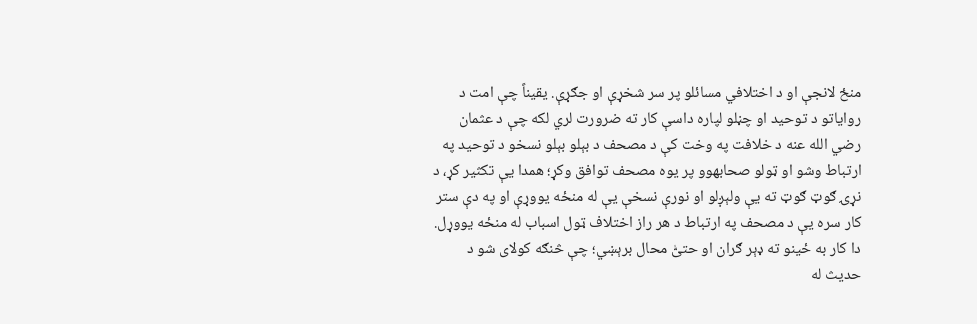منځ لانجې او د اختلافي مسائلو پر سر شخړې او جګړې. يقيناً چې امت د رواياتو د توحيد او چڼلو لپاره داسې كار ته ضرورت لري لكه چې د عثمان رضي الله عنه د خلافت په وخت كې د مصحف د بېلو بېلو نسخو د توحيد په ارتباط وشو او ټولو صحابهوو پر يوه مصحف توافق وكړ؛ همدا يې تكثير كړ، د نړۍ ګوټ ګوټ ته يې ولېږلو او نورې نسخې يې له منځه يووړې او په دې ستر كار سره يې د مصحف په ارتباط د هر راز اختلاف ټول اسباب له منځه يووړل.
دا كار به ځينو ته ډېر ګران او حتیّٰ محال برېښي؛ چې څنګه كولاى شو د حديث له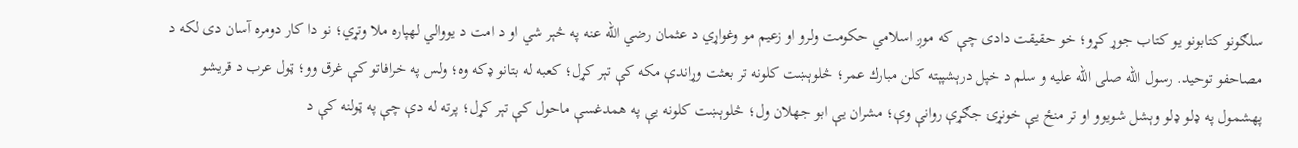سلګونو كتابونو يو كتاب جوړ كړو؛ خو حقيقت دادی چې كه موږ اسلامي حكومت ولرو او زعيم مو وغواړي د عثمان رضي الله عنه په څېر شي او د امت د يووالي لهپاره ملا وتړي؛ نو دا كار دومره آسان دی لكه د مصاحفو توحيد. رسول الله صلى الله عليه و سلم د خپل درېشپېته كلن مبارك عمر؛ څلوېښت كلونه تر بعثت وړاندې مكه كې تېر كړل؛ كعبه له بتانو ډكه وه؛ ولس په خرافاتو كې غرق وو؛ ټول عرب د قريشو پهشمول په ډلو ډلو وېشل شويوو او تر منځ يې خونړۍ جګړې روانې وې؛ مشران يې ابو جهلان ول؛ څلوېښت كلونه يې په همدغسې ماحول كې تېر كړل؛ پرته له دې چې په ټولنه كې د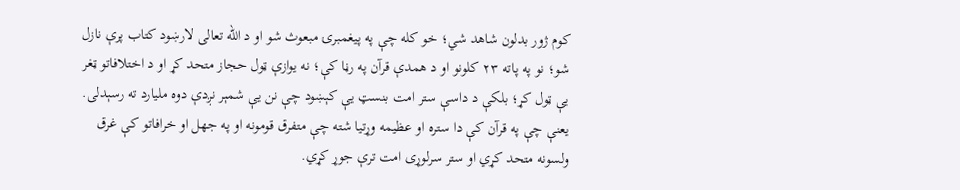كوم ژور بدلون شاهد شي؛ خو كله چې په پيغمبرۍ مبعوث شو او د الله تعالى لارښود كتاب پرې نازل شو؛ نو په پاته ۲۳ كلونو او د همدې قرآن په رڼا كې؛ نه يوازې ټول حجاز متحد كړ او د اختلافاتو ټغر يې ټول كړ؛ بلكې د داسې ستر امت بنسټ يې كېښود چې نن يې شمېر نږدې دوه مليارد ته رسېدلى. يعنې چې په قرآن كې دا ستره او عظيمه وړتيا شته چې متفرق قومونه او په جهل او خرافاتو كې غرق ولسونه متحد كړي او ستر سرلوړى امت ترې جوړ كړي.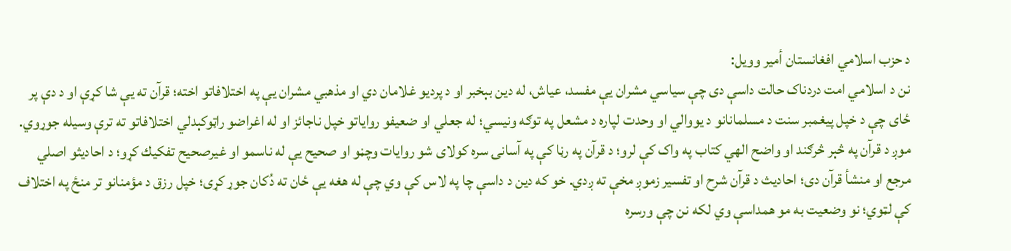د حزب اسلامي افغانستان أمير وويل:
نن د اسلامي امت دردناک حالت داسې دی چې سياسي مشران يې مفسد، عياش، له دين بېخبر او د پرديو غلامان دي او مذهبي مشران يې په اختلافاتو اخته؛ قرآن ته يې شا كړې او د دې پر ځاى چې د خپل پيغمبر سنت د مسلمانانو د يووالي او وحدت لپاره د مشعل په توګه ونيسي؛ له جعلي او ضعيفو رواياتو خپل ناجائز او له اغراضو راټوكېدلي اختلافاتو ته ترې وسيله جوړوي.
موږ د قرآن په څېر څرګند او واضح الهي كتاب په واک كې لرو؛ د قرآن په رڼا كې په آسانۍ سره كولاى شو روايات وچڼو او صحيح يې له ناسمو او غيرصحيح تفكيك كړو؛ د احاديثو اصلي مرجع او منشأ قرآن دی؛ احاديث د قرآن شرح او تفسير زموږ مخې ته ږدي. خو كه دين د داسې چا په لاس كې وي چې له هغه يې ځان ته دُكان جوړ كړى؛ خپل رزق د مؤمنانو تر منځ په اختلاف كې لټوي؛ نو وضعيت به مو همداسې وي لكه نن چې ورسره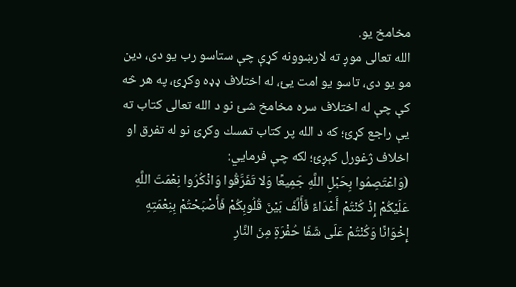مخامخ يو.
الله تعالى موږ ته لارښوونه كړې چې ستاسو رب يو دی، دين مو يو دی، تاسو يو امت يئ، له اختلاف ډډه وكړئ، په هر څه كې چې له اختلاف سره مخامخ شئ نو د الله تعالى كتاب ته يې راجع كړئ؛ كه د الله پر كتاب تمسك وكړئ نو له تفرق او اخلاف ژغورل كېږئ؛ لكه چې فرمايي:
(وَاعْتَصِمُوا بِحَبْلِ اللَّهِ جَمِيعًا وَلا تَفَرَّقُوا وَاذْكُرُوا نِعْمَتَ اللَّهِ عَلَيْكُمْ إِذْ كُنْتُمْ أَعْدَاءً فَأَلَّفَ بَيْنَ قُلُوبِكُمْ فَأَصْبَحْتُمْ بِنِعْمَتِهِ إِخْوَانًا وَكُنْتُمْ عَلَى شَفَا حُفْرَةٍ مِنَ النَّارِ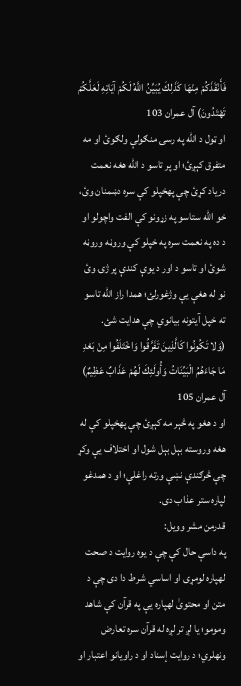فَأَنْقَذَكُمْ مِنْهَا كَذَلِكَ يُبَيِّنُ اللَّهُ لَكُمْ آيَاتِهِ لَعَلَّكُمْ تَهْتَدُونَ) آل عمران 103
او ټول د الله په رسۍ منګولې ولګوئ او مه متفرق كېږئ؛ او پر تاسو د الله هغه نعمت درياد كړئ چې پهخپلو كې سره دښمنان وئ، خو الله ستاسو په زړونو كې الفت واچولو او د ده په نعمت سره په خپلو كې وروڼه وروڼه شوئ او تاسو د اور د يوې كندې پر ژۍ وئ نو له هغې يې وژغورلئ؛ همدا راز الله تاسو ته خپل آيتونه بيانوي چې هدايت شئ.
(وَلا تَكُونُوا كَالَّذِينَ تَفَرَّقُوا وَاخْتَلَفُوا مِنْ بَعْدِ مَا جَاءَهُمُ الْبَيِّنَاتُ وَأُولَئِكَ لَهُمْ عَذَابٌ عَظِيمٌ) آل عمران 105
او د هغو په څېر مه كېږئ چې پهخپلو كې له هغه وروسته بېل بېل شول او اختلاف يې وكړ چې څرګندې نښې ورته راغلې؛ او د همدغو لپاره ستر عذاب دی.
قدرمن مشر وويل:
په داسې حال كې چې د يوه روايت د صحت لهپاره لومړى او اساسي شرط دا دی چې د متن او محتوىٰ لهپاره يې په قرآن كې شاهد ومومو؛ يا لږ تر لږه له قرآن سره تعارض ونهلري؛ د روايت إسناد او د راويانو اعتبار او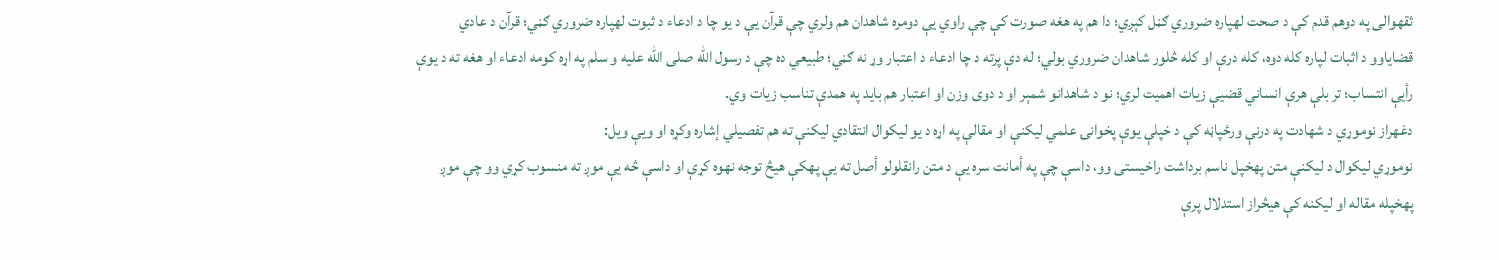ثقهوالى په دوهم قدم كې د صحت لهپاره ضروري ګڼل كېږي؛ دا هم په هغه صورت كې چې راوي يې دومره شاهدان هم ولري چې قرآن يې د يو چا د ادعاء د ثبوت لهپاره ضروري ګڼي؛ قرآن د عادي قضاياوو د اثبات لپاره كله دوه، كله درې او كله څلور شاهدان ضروري بولي؛ له دې پرته د چا ادعاء د اعتبار وړ نه ګڼي؛ طبيعي ده چې د رسول الله صلى الله عليه و سلم په اړه كومه ادعاء او هغه ته د يوې رأيې انتساب؛ تر بلې هرې انساني قضيې زيات اهميت لري؛ نو د شاهدانو شمېر او د دوى وزن او اعتبار هم بايد په همدې تناسب زيات وي.
دغهراز نوموړي د شهادت په درنې ورځپاڼه کې د خپلې يوې پخوانۍ علمي ليکنې او مقالې په اړه د يو ليکوال انتقادي ليکنې ته هم تفصيلي إشاره وکړه او ويې ویل:
نوموړي ليکوال د ليکنې متن پهخپل ناسم برداشت راخیستی وو، داسې چې په أمانت سره يې د متن رانقلولو أصل ته يې پهکې هيڅ توجه نهوه کړې او داسې څه يې موږ ته منسوب کړي وو چې موږ پهخپله مقاله او ليکنه کې هيڅراز استدلال پرې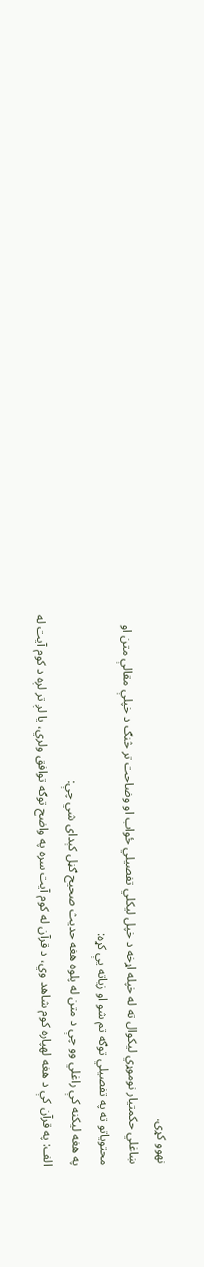نهوو کړی.
ښاغلي حکمتيار نوموړي ليکوال ته له خپله اړخه د خپل ليکلي تفصيلي ځواب او وضاحت تر څنګ د خپلې مقالې متن او محتوياتو ته په تفصيلي توګه تم شو او زياته يې کړه:
په هغه ليكنه كې راغلي وو چې د متن له پلوه هغه حديث صحيح ګڼل كېداى شي چې:
الف: په قرآن كې د هغه لهپاره كوم شاهد وي، د قرآن له كوم آيت سره په واضح توګه توافق ولري، يا لږ تر لږہ د كوم آيت له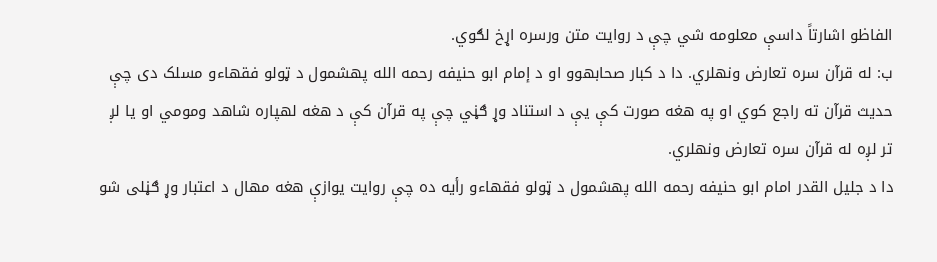الفاظو اشارتاً داسې معلومه شي چې د روايت متن ورسره اړخ لګوي.
ب: له قرآن سره تعارض ونهلري. دا د كبار صحابهوو او د إمام ابو حنيفه رحمه الله پهشمول د ټولو فقهاءو مسلک دی چې حديث قرآن ته راجع كوي او په هغه صورت كې يې د استناد وړ ګڼي چې په قرآن كې د هغه لهپاره شاهد ومومي او يا لږ تر لږہ له قرآن سره تعارض ونهلري.
دا د جليل القدر امام ابو حنيفه رحمه الله پهشمول د ټولو فقهاءو رأيه ده چې روايت يوازې هغه مهال د اعتبار وړ ګڼلى شو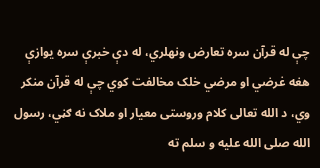چې له قرآن سره تعارض ونهلري، له دې خبرې سره يوازې هغه غرضي او مرضي خلک مخالفت كوي چې له قرآن منكر وي، د الله تعالى كلام وروستى معيار او ملاک نه ګڼي، رسول الله صلى الله عليه و سلم ته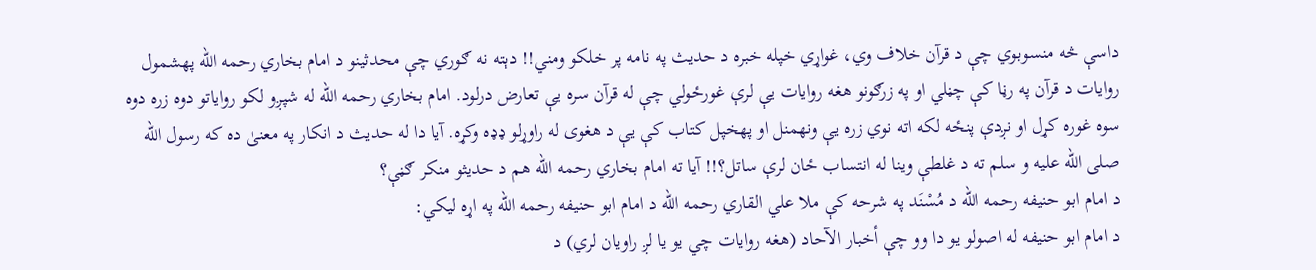داسې څه منسوبوي چې د قرآن خلاف وي، غواړي خپله خبره د حديث په نامه پر خلكو ومني!! دېته نه ګوري چې محدثينو د امام بخاري رحمه الله پهشمول روايات د قرآن په رڼا كې چڼلي او په زرګونو هغه روايات يې لرې غورځولي چې له قرآن سره يې تعارض درلود. امام بخاري رحمه الله له شپږو لكو رواياتو دوه زره دوه سوه غوره كړل او نږدې پنځه لكه اته نوي زره يې ونهمنل او پهخپل كتاب كې يې د هغوى له راوړلو ډډہ وكړہ. آيا دا له حديث د انكار په معنیٰ ده كه رسول الله صلى الله عليه و سلم ته د غلطې وينا له انتساب ځان لرې ساتل؟!! آيا ته امام بخاري رحمه الله هم د حديثو منكر ګڼې؟
د امام ابو حنيفه رحمه الله د مُسْنَد په شرحه كې ملا علي القاري رحمه الله د امام ابو حنيفه رحمه الله په اړہ ليكي:
د امام ابو حنيفه له اصولو يو دا وو چې أخبار الآحاد (هغه روايات چي يو يا لږ راويان لري) د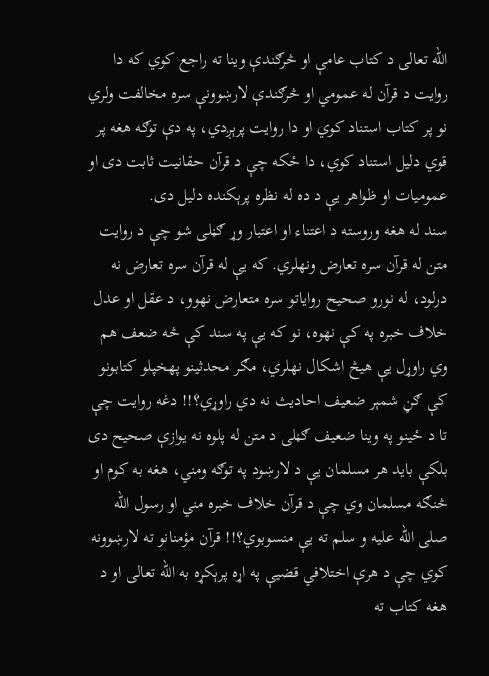الله تعالى د كتاب عامې او څرګندې وينا ته راجع كوي كه دا روايت د قرآن له عمومي او څرګندې لارښوونې سره مخالفت ولري نو پر كتاب استناد كوي او دا روايت پرېږدي، په دې توګه هغه پر قوي دليل استناد كوي، دا ځكه چې د قرآن حقانيت ثابت دی او عموميات او ظواهر يې د ده له نظره پرېكنده دليل دی.
سند له هغه وروسته د اعتناء او اعتبار وړ ګڼلى شو چې د روايت متن له قرآن سره تعارض ونهلري. كه يې له قرآن سره تعارض نه درلود، له نورو صحيح رواياتو سره متعارض نهوو، د عقل او عدل خلاف خبره په كې نهوه، نو كه يې په سند كې څه ضعف هم وي راوړل يې هيڅ اشكال نهلري، مګر محدثينو پهخپلو كتابونو كې ګڼ شمېر ضعيف احاديث نه دي راوړي؟!! دغه روايت چې تا د ځينو په وينا ضعيف ګڼلى د متن له پلوه نه يوازې صحيح دی بلكې بايد هر مسلمان يې د لارښود په توګه ومني، هغه به كوم او څنګه مسلمان وي چې د قرآن خلاف خبره مني او رسول الله صلى الله عليه و سلم ته يې منسوبوي؟!! قرآن مؤمنانو ته لارښوونه كوي چې د هرې اختلافي قضيې په اړه پرېكړه به الله تعالى او د هغه كتاب ته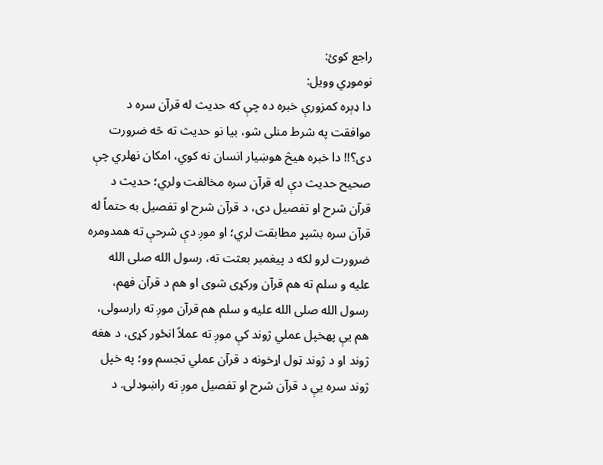راجع كوئ:
نوموړي وويل:
دا ډېره كمزورې خبره ده چې كه حديث له قرآن سره د موافقت په شرط منلى شو، بيا نو حديث ته څه ضرورت دی؟!! دا خبره هيڅ هوښيار انسان نه كوي، امكان نهلري چې صحيح حديث دې له قرآن سره مخالفت ولري؛ حديث د قرآن شرح او تفصيل دی، د قرآن شرح او تفصيل به حتماً له قرآن سره بشپړ مطابقت لري؛ او موږ دې شرحې ته همدومره ضرورت لرو لكه د پيغمبر بعثت ته، رسول الله صلى الله عليه و سلم ته هم قرآن وركړى شوى او هم د قرآن فهم، رسول الله صلى الله عليه و سلم هم قرآن موږ ته رارسولى، هم يې پهخپل عملي ژوند كې موږ ته عملاً انځور كړى، د هغه ژوند او د ژوند ټول اړخونه د قرآن عملي تجسم وو؛ په خپل ژوند سره يې د قرآن شرح او تفصيل موږ ته راښودلى. د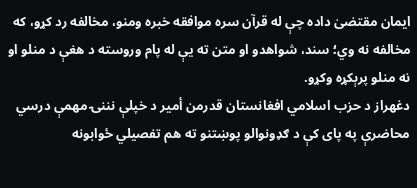ايمان مقتضىٰ داده چې له قرآن سره موافقه خبره ومنو، مخالفه رد كړو، كه مخالفه نه وي؛ سند، شواهدو او متن ته يې له پام وروسته د هغې د منلو او نه منلو پرېكړہ وكړو.
دغهراز د حزب اسلامي افغانستان قدرمن أمير د خپلې نننۍ مهمې درسي محاضرې په پای کې د ګډونوالو پوښتنو ته هم تفصيلي ځوابونه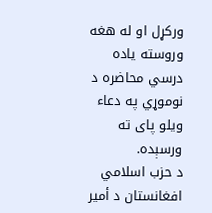ورکړل او له هغه وروسته ياده درسي محاضره د نوموړي په دعاء ويلو پای ته ورسېده.
د حزب اسلامي افغانستان د أمير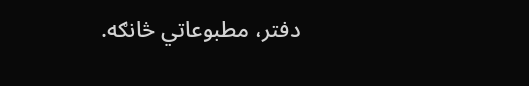دفتر، مطبوعاتي څانګه.